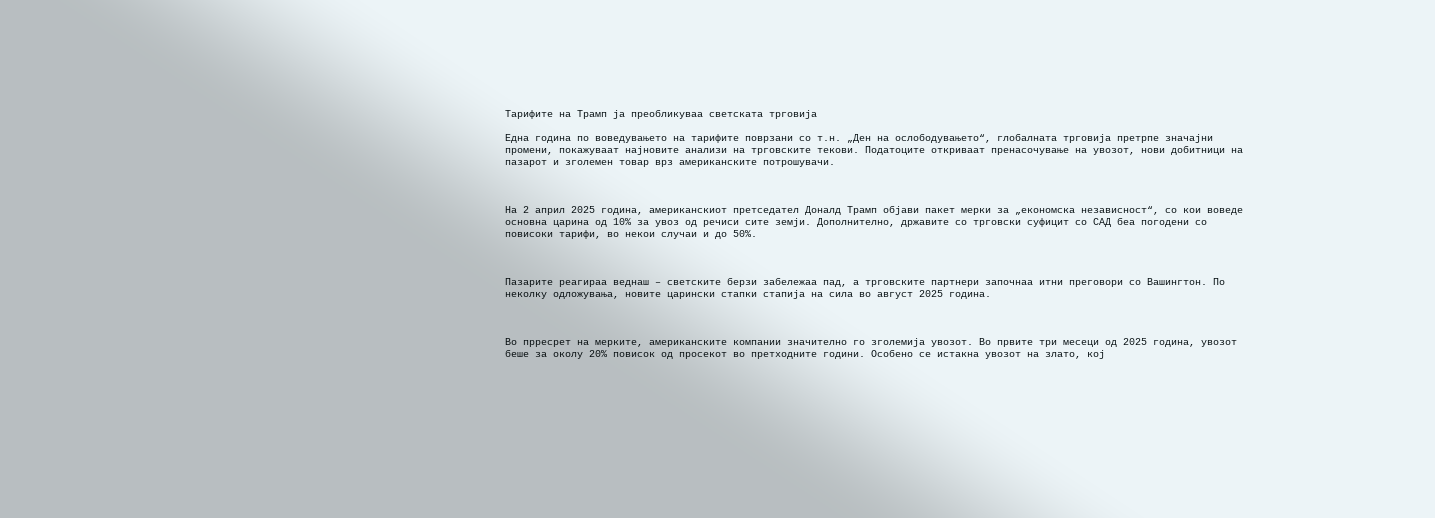Tарифите на Трамп ја преобликуваа светската трговија

Една година по воведувањето на тарифите поврзани со т.н. „Ден на ослободувањето“, глобалната трговија претрпе значајни промени, покажуваат најновите анализи на трговските текови. Податоците откриваат пренасочување на увозот, нови добитници на пазарот и зголемен товар врз американските потрошувачи.



На 2 април 2025 година, американскиот претседател Доналд Трамп објави пакет мерки за „економска независност“, со кои воведе основна царина од 10% за увоз од речиси сите земји. Дополнително, државите со трговски суфицит со САД беа погодени со повисоки тарифи, во некои случаи и до 50%.



Пазарите реагираа веднаш – светските берзи забележаа пад, а трговските партнери започнаа итни преговори со Вашингтон. По неколку одложувања, новите царински стапки стапија на сила во август 2025 година.



Во прресрет на мерките, американските компании значително го зголемија увозот. Во првите три месеци од 2025 година, увозот беше за околу 20% повисок од просекот во претходните години. Особено се истакна увозот на злато, кој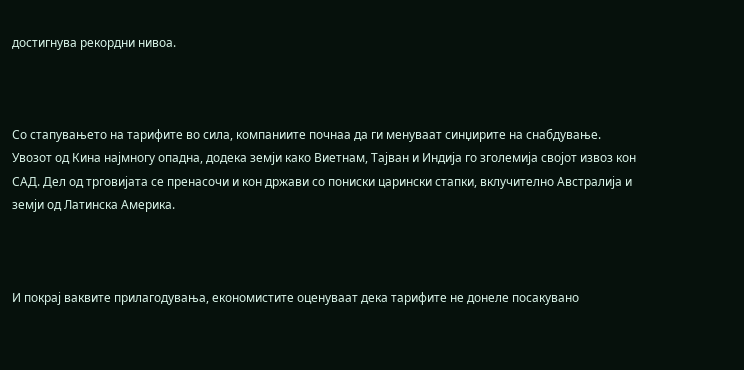достигнува рекордни нивоа.



Со стапувањето на тарифите во сила, компаниите почнаа да ги менуваат синџирите на снабдување. Увозот од Кина најмногу опадна, додека земји како Виетнам, Тајван и Индија го зголемија својот извоз кон САД. Дел од трговијата се пренасочи и кон држави со пониски царински стапки, вклучително Австралија и земји од Латинска Америка.



И покрај ваквите прилагодувања, економистите оценуваат дека тарифите не донеле посакувано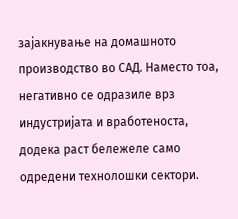зајакнување на домашното производство во САД. Наместо тоа, негативно се одразиле врз индустријата и вработеноста, додека раст бележеле само одредени технолошки сектори.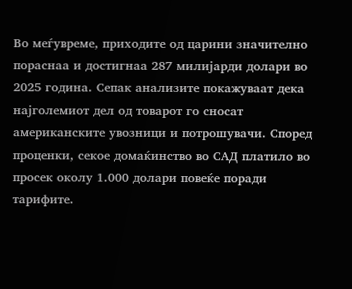Во меѓувреме, приходите од царини значително пораснаа и достигнаа 287 милијарди долари во 2025 година. Сепак анализите покажуваат дека најголемиот дел од товарот го сносат американските увозници и потрошувачи. Според проценки, секое домаќинство во САД платило во просек околу 1.000 долари повеќе поради тарифите.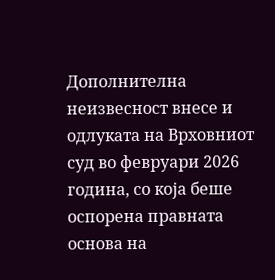Дополнителна неизвесност внесе и одлуката на Врховниот суд во февруари 2026 година, со која беше оспорена правната основа на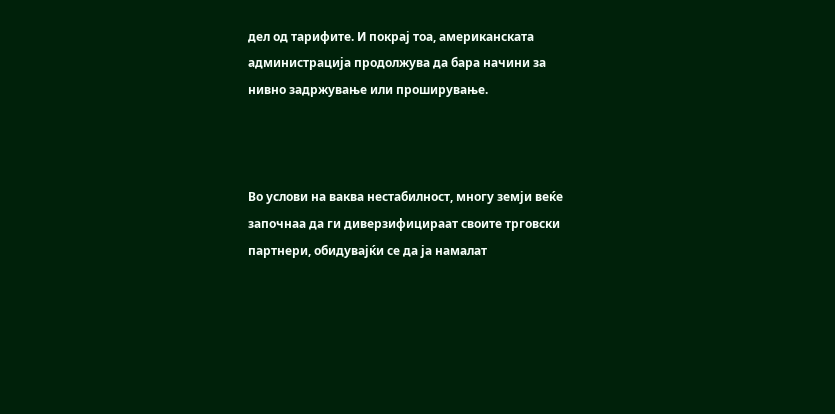дел од тарифите. И покрај тоа, американската администрација продолжува да бара начини за нивно задржување или проширување.



Во услови на ваква нестабилност, многу земји веќе започнаа да ги диверзифицираат своите трговски партнери, обидувајќи се да ја намалат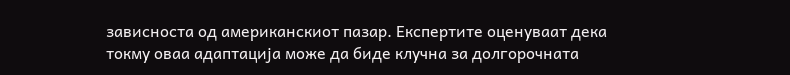зависноста од американскиот пазар. Експертите оценуваат дека токму оваа адаптација може да биде клучна за долгорочната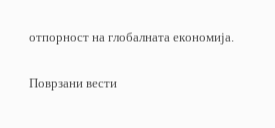отпорност на глобалната економија.

Поврзани вести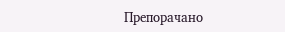Препорачано